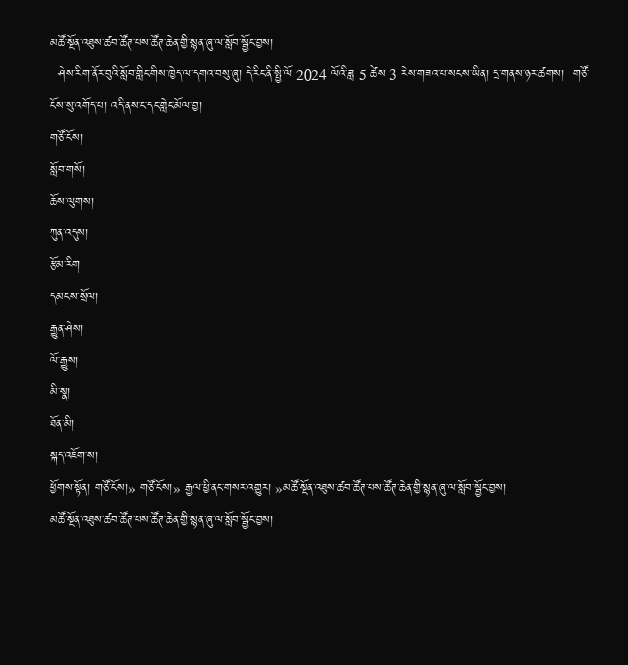མཚོ་སྔོན་འཐུས་ཚབ་ཚོཊ་པས་ཚོཊ་ཆེན་གྱི་སྙན་ཞུ་ལ་སློབ་སྦྱོང་བྱས།
  ཤེས་རིག་ནོར་བུའི་སློབ་གླིང་གིས་ཁྱེད་ལ་དགའ་བསུ་ཞུ། དེ་རིང་ནི་སྤྱི་ལོ 2024 ལོའི་ཟླ 5 ཚེས 3 རེས་གཟའ་པ་སངས་ཡིན། དྲ་གནས་ཉར་ཚགས།  གཙོ་ངོས་སུ་འགོད་པ། འདི་ནས་ང་དང་གླེང་མོལ་བྱ།
གཙོ་ངོས།
སློབ་གསོ།
ཆོས་ལུགས།
ཀུན་འདུས།
རྩོམ་རིག
དམངས་སྲོལ།
རྒྱུན་ཤེས།
ལོ་རྒྱུས།
མི་སྣ།
ཐོན་མི།
སྐད་འཇོག་ས།
ཕྱོགས་སྟོན། གཙོ་ངོས།» གཙོ་ངོས།» རྒྱལ་ཕྱི་ནང་གསར་འགྱུར། »མཚོ་སྔོན་འཐུས་ཚབ་ཚོཊ་པས་ཚོཊ་ཆེན་གྱི་སྙན་ཞུ་ལ་སློབ་སྦྱོང་བྱས།
མཚོ་སྔོན་འཐུས་ཚབ་ཚོཊ་པས་ཚོཊ་ཆེན་གྱི་སྙན་ཞུ་ལ་སློབ་སྦྱོང་བྱས།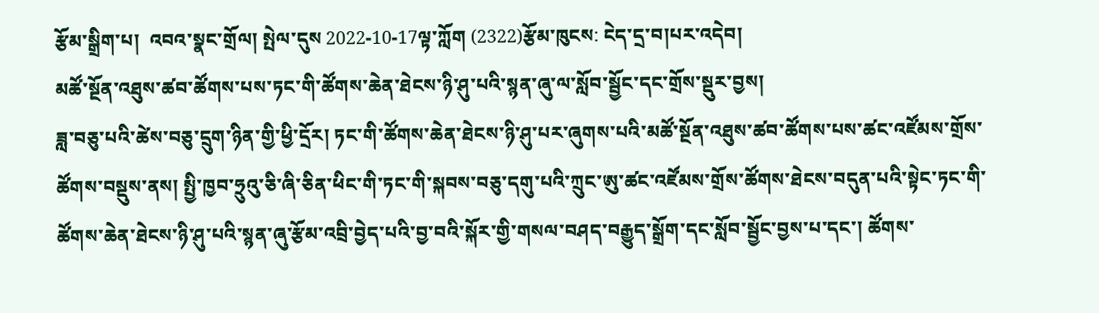རྩོམ་སྒྲིག་པ།  འབའ་སྣང་གྲོལ། སྤེལ་དུས 2022-10-17ལྟ་ཀློག (2322)རྩོམ་ཁུངས: ངེད་དྲ་བ།པར་འདེབ།
མཚོ་སྔོན་འཐུས་ཚབ་ཚོགས་པས་ཏང་གི་ཚོགས་ཆེན་ཐེངས་ཉི་ཤུ་པའི་སྙན་ཞུ་ལ་སློབ་སྦྱོང་དང་གྲོས་སྡུར་བྱས།
ཟླ་བཅུ་པའི་ཚེས་བཅུ་དྲུག་ཉིན་གྱི་ཕྱི་དྲོར། ཏང་གི་ཚོགས་ཆེན་ཐེངས་ཉི་ཤུ་པར་ཞུགས་པའི་མཚོ་སྔོན་འཐུས་ཚབ་ཚོགས་པས་ཚང་འཛོམས་གྲོས་ཚོགས་བསྡུས་ནས། སྤྱི་ཁྱབ་ཧྲུའུ་ཅི་ཞི་ཅིན་ཕིང་གི་ཏང་གི་སྐབས་བཅུ་དགུ་པའི་ཀྲུང་ཨུ་ཚང་འཛོམས་གྲོས་ཚོགས་ཐེངས་བདུན་པའི་སྟེང་ཏང་གི་ཚོགས་ཆེན་ཐེངས་ཉི་ཤུ་པའི་སྙན་ཞུ་རྩོམ་འབྲི་བྱེད་པའི་བྱ་བའི་སྐོར་གྱི་གསལ་བཤད་བརྒྱུད་སྒྲོག་དང་སློབ་སྦྱོང་བྱས་པ་དང་། ཚོགས་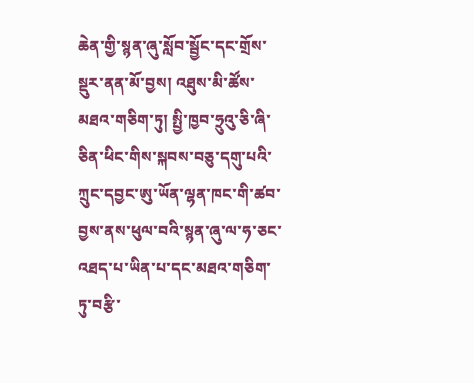ཆེན་གྱི་སྙན་ཞུ་སློབ་སྦྱོང་དང་གྲོས་སྡུར་ནན་མོ་བྱས། འཐུས་མི་ཚོས་མཐའ་གཅིག་ཏུ། སྤྱི་ཁྱབ་ཧྲུའུ་ཅི་ཞི་ཅིན་ཕིང་གིས་སྐབས་བཅུ་དགུ་པའི་ཀྲུང་དབྱང་ཨུ་ཡོན་ལྷན་ཁང་གི་ཚབ་བྱས་ནས་ཕུལ་བའི་སྙན་ཞུ་ལ་ཧ་ཅང་འཐད་པ་ཡིན་པ་དང་མཐའ་གཅིག་ཏུ་བརྩི་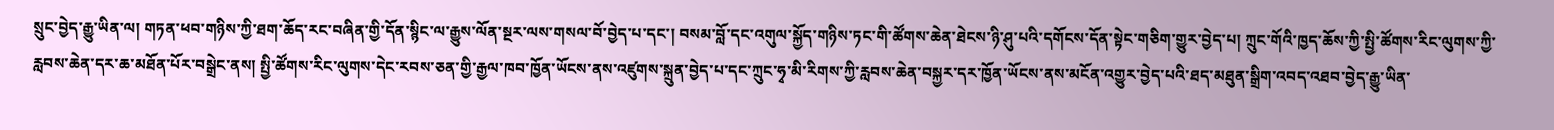སྲུང་བྱེད་རྒྱུ་ཡིན་ལ། གཏན་ཕབ་གཉིས་ཀྱི་ཐག་ཆོད་རང་བཞིན་གྱི་དོན་སྙིང་ལ་རྒྱུས་ལོན་སྔར་ལས་གསལ་བོ་བྱེད་པ་དང་། བསམ་བློ་དང་འགུལ་སྐྱོད་གཉིས་ཏང་གི་ཚོགས་ཆེན་ཐེངས་ཉི་ཤུ་པའི་དགོངས་དོན་སྟེང་གཅིག་གྱུར་བྱེད་པ། ཀྲུང་གོའི་ཁྱད་ཆོས་ཀྱི་སྤྱི་ཚོགས་རིང་ལུགས་ཀྱི་རླབས་ཆེན་དར་ཆ་མཐོན་པོར་བསྒྲེང་ནས། སྤྱི་ཚོགས་རིང་ལུགས་དེང་རབས་ཅན་གྱི་རྒྱལ་ཁབ་ཁྱོན་ཡོངས་ནས་འཛུགས་སྐྲུན་བྱེད་པ་དང་ཀྲུང་ཧྭ་མི་རིགས་ཀྱི་རླབས་ཆེན་བསྐྱར་དར་ཁྱོན་ཡོངས་ནས་མངོན་འགྱུར་བྱེད་པའི་ཐད་མཐུན་སྒྲིག་འབད་འཐབ་བྱེད་རྒྱུ་ཡིན་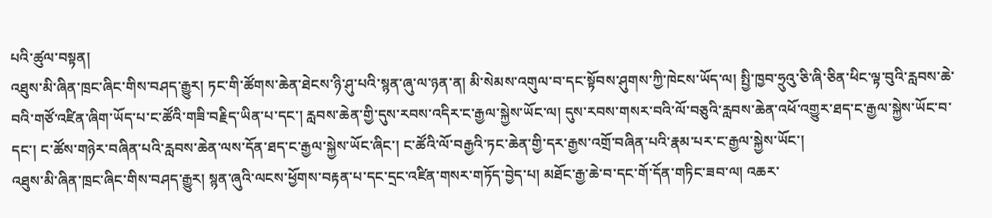པའི་ཚུལ་བསྟན།
འཐུས་མི་ཞིན་ཁྲང་ཞིང་གིས་བཤད་རྒྱུར། ཏང་གི་ཚོགས་ཆེན་ཐེངས་ཉི་ཤུ་པའི་སྙན་ཞུ་ལ་ཉན་ན། མི་སེམས་འགུལ་བ་དང་སྟོབས་ཤུགས་ཀྱི་ཁེངས་ཡོད་ལ། སྤྱི་ཁྱབ་ཧྲུའུ་ཅི་ཞི་ཅིན་ཕིང་ལྟ་བུའི་རླབས་ཆེ་བའི་གཙོ་འཛིན་ཞིག་ཡོད་པ་ང་ཚོའི་གཟི་བརྗིད་ཡིན་པ་དང་། རླབས་ཆེན་གྱི་དུས་རབས་འདིར་ང་རྒྱལ་སྐྱེས་ཡོང་ལ། དུས་རབས་གསར་བའི་ལོ་བཅུའི་རླབས་ཆེན་འཕོ་འགྱུར་ཐད་ང་རྒྱལ་སྐྱེས་ཡོང་བ་དང་། ང་ཚོས་གཉེར་བཞིན་པའི་རླབས་ཆེན་ལས་དོན་ཐད་ང་རྒྱལ་སྐྱེས་ཡོང་ཞིང་། ང་ཚོའི་ལོ་བརྒྱའི་ཏང་ཆེན་གྱི་དར་རྒྱས་འགྲོ་བཞིན་པའི་རྣམ་པར་ང་རྒྱལ་སྐྱེས་ཡོང་།
འཐུས་མི་ཞིན་ཁྲང་ཞིང་གིས་བཤད་རྒྱུར། སྙན་ཞུའི་ལངས་ཕྱོགས་བརྟན་པ་དང་དྲང་འཛིན་གསར་གཏོད་བྱེད་པ། མཐོང་རྒྱ་ཆེ་བ་དང་གོ་དོན་གཏིང་ཟབ་ལ། འཆར་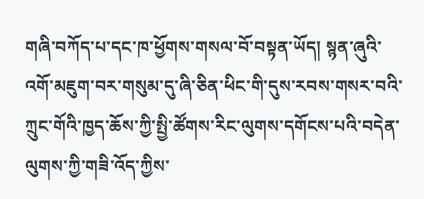གཞི་བཀོད་པ་དང་ཁ་ཕྱོགས་གསལ་བོ་བསྟན་ཡོད། སྙན་ཞུའི་འགོ་མཇུག་བར་གསུམ་དུ་ཞི་ཅིན་ཕིང་གི་དུས་རབས་གསར་བའི་ཀྲུང་གོའི་ཁྱད་ཆོས་ཀྱི་སྤྱི་ཚོགས་རིང་ལུགས་དགོངས་པའི་བདེན་ལུགས་ཀྱི་གཟི་འོད་ཀྱིས་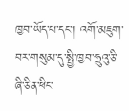ཁྱབ་ཡོད་པ་དང་། འགོ་མཇུག་བར་གསུམ་དུ་སྤྱི་ཁྱབ་ཧྲུའུ་ཅི་ཞི་ཅིན་ཕིང་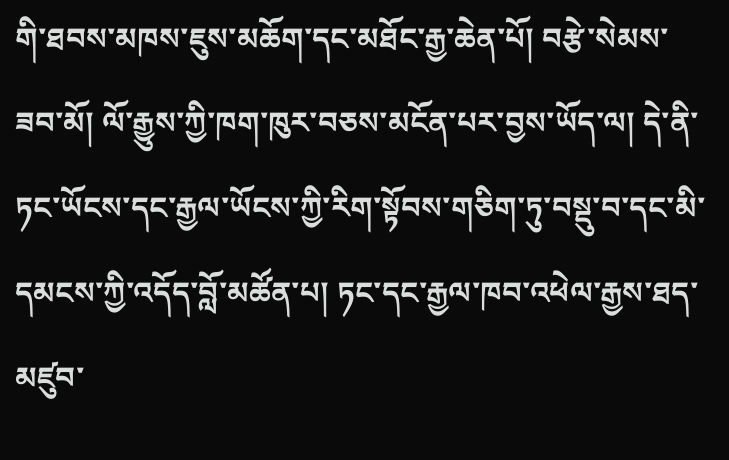གི་ཐབས་མཁས་ཇུས་མཆོག་དང་མཐོང་རྒྱ་ཆེན་པོ། བརྩེ་སེམས་ཟབ་མོ། ལོ་རྒྱུས་ཀྱི་ཁག་ཁུར་བཅས་མངོན་པར་བྱས་ཡོད་ལ། དེ་ནི་ཏང་ཡོངས་དང་རྒྱལ་ཡོངས་ཀྱི་རིག་སྟོབས་གཅིག་ཏུ་བསྡུ་བ་དང་མི་དམངས་ཀྱི་འདོད་བློ་མཚོན་པ། ཏང་དང་རྒྱལ་ཁབ་འཕེལ་རྒྱས་ཐད་མཛུབ་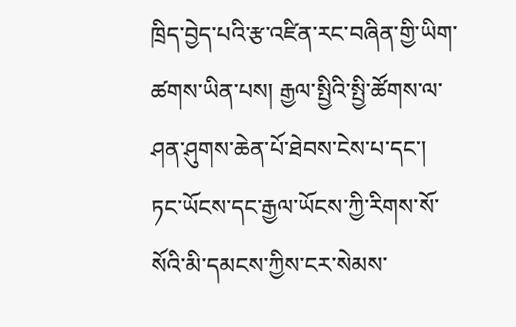ཁྲིད་བྱེད་པའི་རྩ་འཛིན་རང་བཞིན་གྱི་ཡིག་ཚགས་ཡིན་པས། རྒྱལ་སྤྱིའི་སྤྱི་ཚོགས་ལ་ཤན་ཤུགས་ཆེན་པོ་ཐེབས་ངེས་པ་དང་། ཏང་ཡོངས་དང་རྒྱལ་ཡོངས་ཀྱི་རིགས་སོ་སོའི་མི་དམངས་ཀྱིས་ངར་སེམས་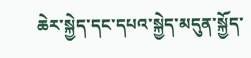ཆེར་སྐྱེད་དང་དཔའ་སྐྱེད་མདུན་སྐྱོད་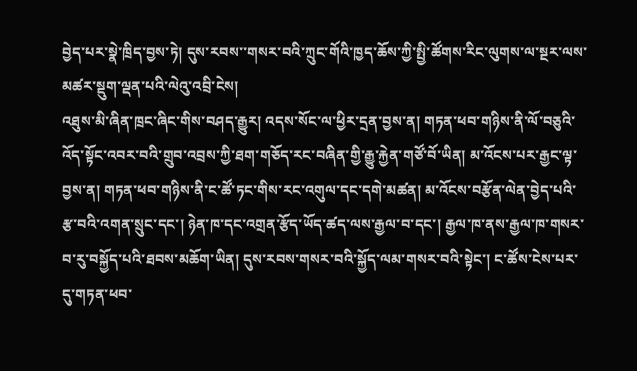བྱེད་པར་སྣེ་ཁྲིད་བྱས་ཏེ། དུས་རབས་་གསར་བའི་ཀྲུང་གོའི་ཁྱད་ཆོས་ཀྱི་སྤྱི་ཚོགས་རིང་ལུགས་ལ་སྔར་ལས་མཚར་སྡུག་ལྡན་པའི་ལེའུ་འབྲི་ངེས།
འཐུས་མི་ཞིན་ཁྲང་ཞིང་གིས་བཤད་རྒྱུར། འདས་སོང་ལ་ཕྱིར་དྲན་བྱས་ན། གཏན་ཕབ་གཉིས་ནི་ལོ་བཅུའི་འོད་སྟོང་འབར་བའི་གྲུབ་འབྲས་ཀྱི་ཐག་གཅོད་རང་བཞིན་གྱི་རྒྱུ་རྐྱེན་གཙོ་བོ་ཡིན། མ་འོངས་པར་རྒྱང་ལྟ་བྱས་ན། གཏན་ཕབ་གཉིས་ནི་ང་ཚོ་ཏང་གིས་རང་འགུལ་དང་དགེ་མཚན། མ་འོངས་བརྩོན་ལེན་བྱེད་པའི་རྩ་བའི་འགན་སྲུང་དང་། ཉེན་ཁ་དང་འགྲན་རྩོད་ཡོད་ཚད་ལས་རྒྱལ་བ་དང་། རྒྱལ་ཁ་ནས་རྒྱལ་ཁ་གསར་བ་རུ་བསྐྱོད་པའི་ཐབས་མཆོག་ཡིན། དུས་རབས་གསར་བའི་སྐྱོད་ལམ་གསར་བའི་སྟེང་། ང་ཚོས་ངེས་པར་དུ་གཏན་ཕབ་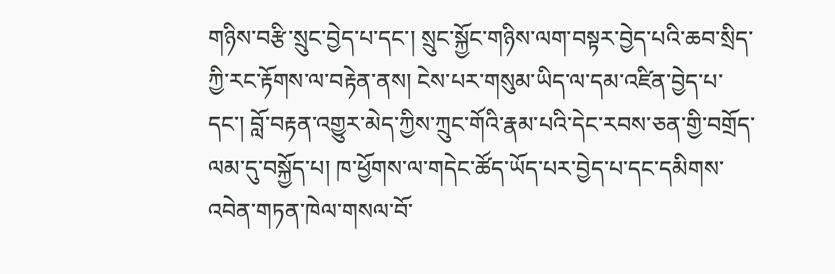གཉིས་བརྩི་སྲུང་བྱེད་པ་དང་། སྲུང་སྐྱོང་གཉིས་ལག་བསྟར་བྱེད་པའི་ཆབ་སྲིད་ཀྱི་རང་རྟོགས་ལ་བརྟེན་ནས། ངེས་པར་གསུམ་ཡིད་ལ་དམ་འཛིན་བྱེད་པ་དང་། བློ་བརྟན་འགྱུར་མེད་ཀྱིས་ཀྲུང་གོའི་རྣམ་པའི་དེང་རབས་ཅན་གྱི་བགྲོད་ལམ་དུ་བསྐྱོད་པ། ཁ་ཕྱོགས་ལ་གདེང་ཚོད་ཡོད་པར་བྱེད་པ་དང་དམིགས་འབེན་གཏན་ཁེལ་གསལ་བོ་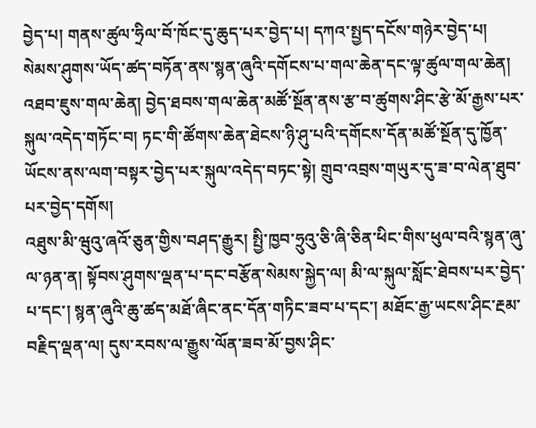བྱེད་པ། གནས་ཚུལ་ཧྲིལ་བོ་ཁོང་དུ་ཆུད་པར་བྱེད་པ། དཀའ་སྤྱད་དངོས་གཉེར་བྱེད་པ། སེམས་ཤུགས་ཡོད་ཚད་བཏོན་ནས་སྙན་ཞུའི་དགོངས་པ་གལ་ཆེན་དང་ལྟ་ཚུལ་གལ་ཆེན། འཐབ་ཇུས་གལ་ཆེན། བྱེད་ཐབས་གལ་ཆེན་མཚོ་སྔོན་ནས་རྩ་བ་ཚུགས་ཤིང་རྩེ་མོ་རྒྱས་པར་སྐུལ་འདེད་གཏོང་བ། ཏང་གི་ཚོགས་ཆེན་ཐེངས་ཉི་ཤུ་པའི་དགོངས་དོན་མཚོ་སྔོན་དུ་ཁྱོན་ཡོངས་ནས་ལག་བསྟར་བྱེད་པར་སྐུལ་འདེད་བཏང་སྟེ། གྲུབ་འབྲས་གཡུར་དུ་ཟ་བ་ལེན་ཐུབ་པར་བྱེད་དགོས།
འཐུས་མི་ཝུའུ་ཞའོ་ཅུན་གྱིས་བཤད་རྒྱུར། སྤྱི་ཁྱབ་ཧྲུའུ་ཅི་ཞི་ཅིན་ཕིང་གིས་ཕུལ་བའི་སྙན་ཞུ་ལ་ཉན་ན། སྟོབས་ཤུགས་ལྡན་པ་དང་བརྩོན་སེམས་སྐྱེད་ལ། མི་ལ་སྐུལ་སློང་ཐེབས་པར་བྱེད་པ་དང་། སྙན་ཞུའི་ཆུ་ཚད་མཐོ་ཞིང་ནང་དོན་གཏིང་ཟབ་པ་དང་། མཐོང་རྒྱ་ཡངས་ཤིང་རྔམ་བརྗིད་ལྡན་ལ། དུས་རབས་ལ་རྒྱུས་ལོན་ཟབ་མོ་བྱས་ཤིང་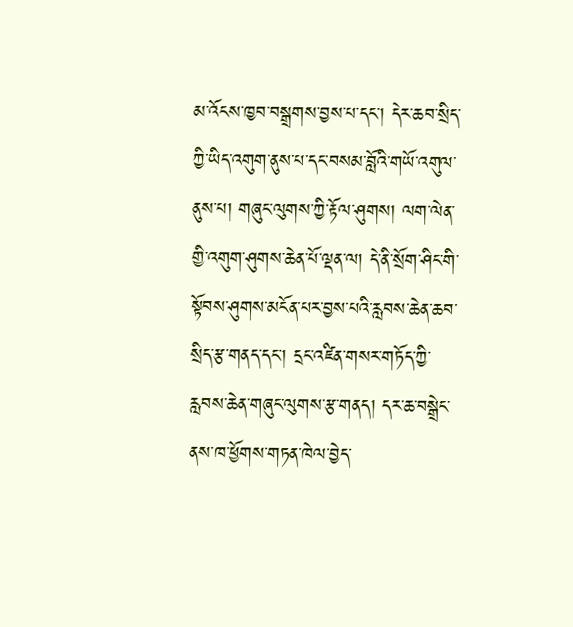མ་འོངས་ཁྱབ་བསྒྲགས་བྱས་པ་དང་། དེར་ཆབ་སྲིད་ཀྱི་ཡིད་འགུག་ནུས་པ་དང་བསམ་བློའི་གཡོ་འགུལ་ནུས་པ། གཞུང་ལུགས་ཀྱི་རྟོལ་ཤུགས། ལག་ལེན་གྱི་འགུག་ཤུགས་ཆེན་པོ་ལྡན་ལ། དེ་ནི་སྲོག་ཤིང་གི་སྟོབས་ཤུགས་མངོན་པར་བྱས་པའི་རླབས་ཆེན་ཆབ་སྲིད་རྩ་གནད་དང་། དྲང་འཛིན་གསར་གཏོད་ཀྱི་རླབས་ཆེན་གཞུང་ལུགས་རྩ་གནད། དར་ཆ་བསྒྲེང་ནས་ཁ་ཕྱོགས་གཏན་ཁེལ་བྱེད་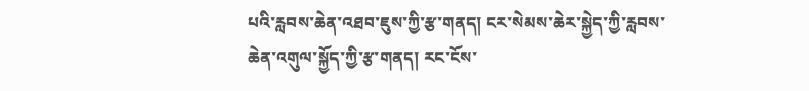པའི་རླབས་ཆེན་འཐབ་ཇུས་ཀྱི་རྩ་གནད། ངར་སེམས་ཆེར་སྐྱེད་ཀྱི་རླབས་ཆེན་འགུལ་སྐྱོད་ཀྱི་རྩ་གནད། རང་ངོས་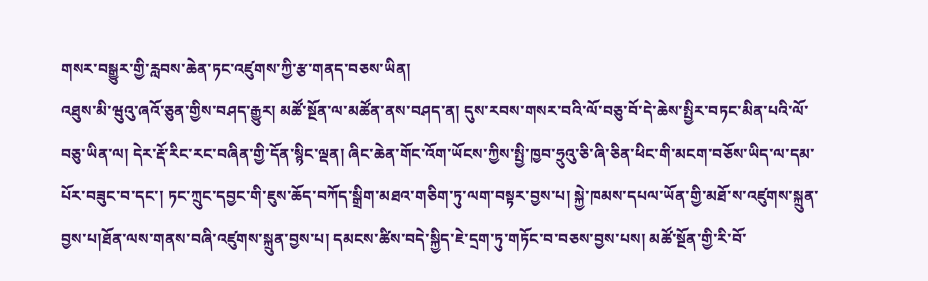གསར་བསྒྱུར་གྱི་རླབས་ཆེན་ཏང་འཛུགས་ཀྱི་རྩ་གནད་བཅས་ཡིན།
འཐུས་མི་ཝུའུ་ཞའོ་ཅུན་གྱིས་བཤད་རྒྱུར། མཚོ་སྔོན་ལ་མཚོན་ནས་བཤད་ན། དུས་རབས་གསར་བའི་ལོ་བཅུ་བོ་དེ་ཆེས་སྤྱིར་བཏང་མིན་པའི་ལོ་བཅུ་ཡིན་ལ། དེར་རྡོ་རིང་རང་བཞིན་གྱི་དོན་སྙིང་ལྡན། ཞིང་ཆེན་གོང་འོག་ཡོངས་ཀྱིས་སྤྱི་ཁྱབ་ཧྲུའུ་ཅི་ཞི་ཅིན་ཕིང་གི་མངག་བཅོས་ཡིད་ལ་དམ་པོར་བཟུང་བ་དང་། ཏང་ཀྲུང་དབྱང་གི་ཇུས་ཆོད་བཀོད་སྒྲིག་མཐའ་གཅིག་ཏུ་ལག་བསྟར་བྱས་པ། སྐྱེ་ཁམས་དཔལ་ཡོན་གྱི་མཐོ་ས་འཛུགས་སྐྲུན་བྱས་པ།ཐོན་ལས་གནས་བཞི་འཛུགས་སྐྲུན་བྱས་པ། དམངས་ཚིས་བདེ་སྐྱིད་ཇེ་དྲག་ཏུ་གཏོང་བ་བཅས་བྱས་པས། མཚོ་སྔོན་གྱི་རི་བོ་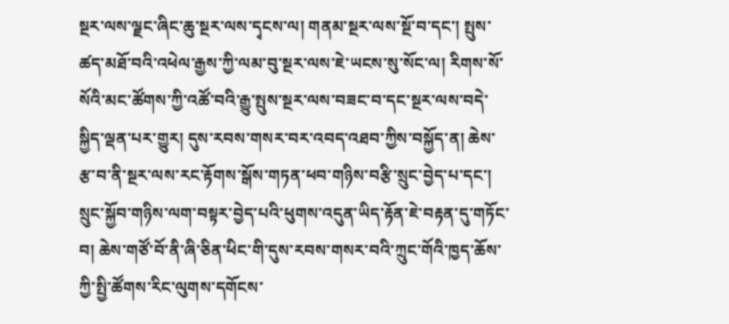སྔར་ལས་ལྗང་ཞིང་ཆུ་སྔར་ལས་དྭངས་ལ། གནམ་སྔར་ལས་སྔོ་བ་དང་། སྤུས་ཚད་མཐོ་བའི་འཕེལ་རྒྱས་ཀྱི་ལམ་བུ་སྔར་ལས་ཇེ་ཡངས་སུ་སོང་ལ། རིགས་སོ་སོའི་མང་ཚོགས་ཀྱི་འཚོ་བའི་རྒྱུ་སྤུས་སྔར་ལས་བཟང་བ་དང་སྔར་ལས་བདེ་སྐྱིད་ལྡན་པར་གྱུར། དུས་རབས་གསར་བར་འབད་འཐབ་ཀྱིས་བསྐྱོད་ན། ཆེས་རྩ་བ་ནི་སྔར་ལས་རང་རྟོགས་སྒོས་གཏན་ཕབ་གཉིས་བརྩི་སྲུང་བྱེད་པ་དང་། སྲུང་སྐྱོབ་གཉིས་ལག་བསྟར་བྱེད་པའི་ཕུགས་འདུན་ཡིད་རྟོན་ཇེ་བརྟན་དུ་གཏོང་བ། ཆེས་གཙོ་བོ་ནི་ཞི་ཅིན་ཕིང་གི་དུས་རབས་གསར་བའི་ཀྲུང་གོའི་ཁྱད་ཆོས་ཀྱི་སྤྱི་ཚོགས་རིང་ལུགས་དགོངས་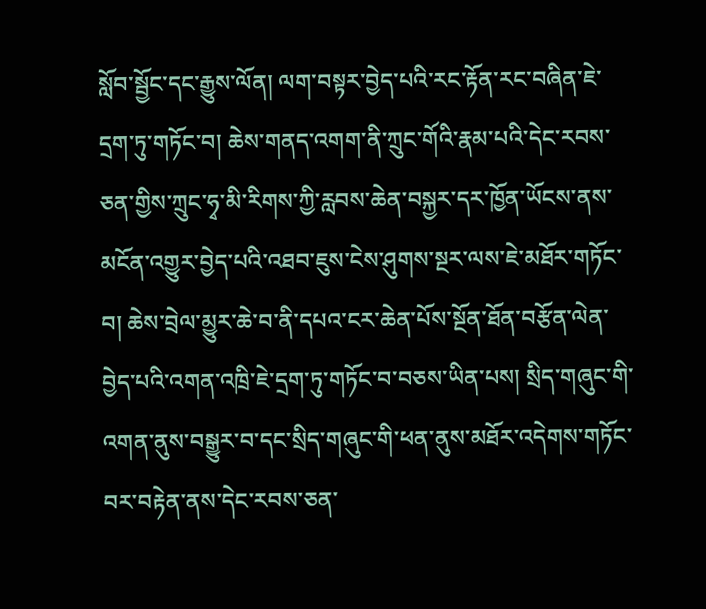སློབ་སྦྱོང་དང་རྒྱུས་ལོན། ལག་བསྟར་བྱེད་པའི་རང་རྟོན་རང་བཞིན་ཇེ་དྲག་ཏུ་གཏོང་བ། ཆེས་གནད་འགག་ནི་ཀྲུང་གོའི་རྣམ་པའི་དེང་རབས་ཅན་གྱིས་ཀྲུང་ཧྭ་མི་རིགས་ཀྱི་རླབས་ཆེན་བསྐྱར་དར་ཁྱོན་ཡོངས་ནས་མངོན་འགྱུར་བྱེད་པའི་འཐབ་ཇུས་ངེས་ཤུགས་སྔར་ལས་ཇེ་མཐོར་གཏོང་བ། ཆེས་བྲེལ་མྱུར་ཆེ་བ་ནི་དཔའ་ངར་ཆེན་པོས་སྔོན་ཐོན་བརྩོན་ལེན་བྱེད་པའི་འགན་འཁྲི་ཇེ་དྲག་ཏུ་གཏོང་བ་བཅས་ཡིན་པས། སྲིད་གཞུང་གི་འགན་ནུས་བསྒྱུར་བ་དང་སྲིད་གཞུང་གི་ཕན་ནུས་མཐོར་འདེགས་གཏོང་བར་བརྟེན་ནས་དེང་རབས་ཅན་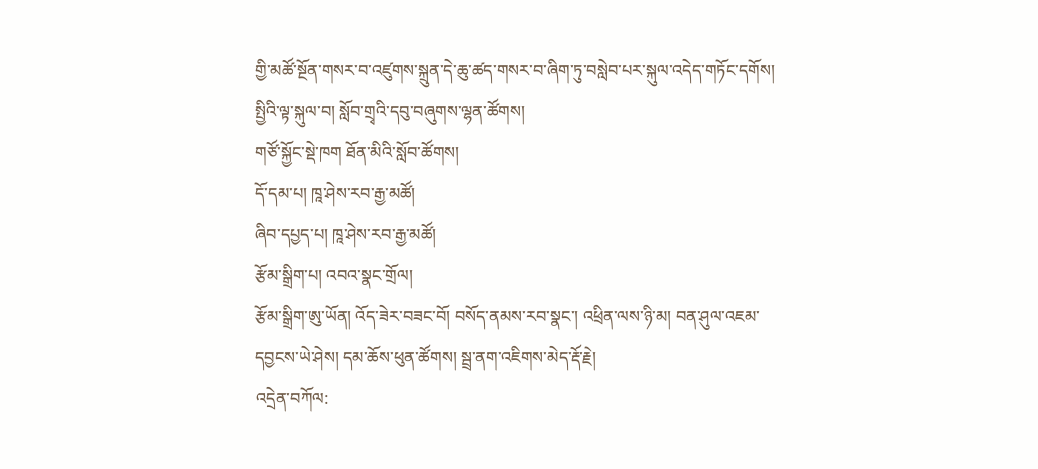གྱི་མཚོ་སྔོན་གསར་བ་འཛུགས་སྐྲུན་དེ་ཆུ་ཚད་གསར་བ་ཞིག་ཏུ་བསླེབ་པར་སྐུལ་འདེད་གཏོང་དགོས།
སྤྱིའི་ལྟ་སྐུལ་བ། སློབ་གྲྭའི་དབུ་བཞུགས་ལྷན་ཚོགས།
གཙོ་སྐྱོང་སྡེ་ཁག ཐོན་མིའི་སློབ་ཚོགས།
དོ་དམ་པ། ཁཱ་ཤེས་རབ་རྒྱ་མཚོ།
ཞིབ་དཔྱད་པ། ཁཱ་ཤེས་རབ་རྒྱ་མཚོ།
རྩོམ་སྒྲིག་པ། འབའ་སྣང་གྲོལ།
རྩོམ་སྒྲིག་ཨུ་ཡོན། འོད་ཟེར་བཟང་བོ། བསོད་ནམས་རབ་སྣང་། འཕྲིན་ལས་ཉི་མ། བན་ཤུལ་འཇམ་དབྱངས་ཡེ་ཤེས། དམ་ཆོས་ཕུན་ཚོགས། སྦྲ་ནག་འཇིགས་མེད་རྡོ་རྗེ།
འདྲེན་བཀོལ: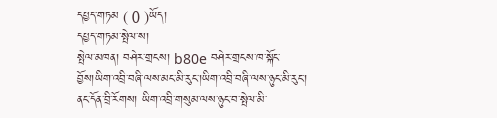དཔྱད་གཏམ ( 0 )ཡོད།
དཔྱད་གཏམ་སྤེལ་ས།
སྤེལ་མཁན། བཤེར་གྲངས། b80e བཤེར་གྲངས་ཁ་སྐོང་བྱོས།ཡིག་འབྲི་བཞི་ལས་མང་མི་རུང་།ཡིག་འབྲི་བཞི་ལས་ཉུང་མི་རུང་།
ནང་དོན་བྲི་རོགས། ཡིག་འབྲི་གསུམ་ལས་ཉུང་བ་སྤེལ་མི་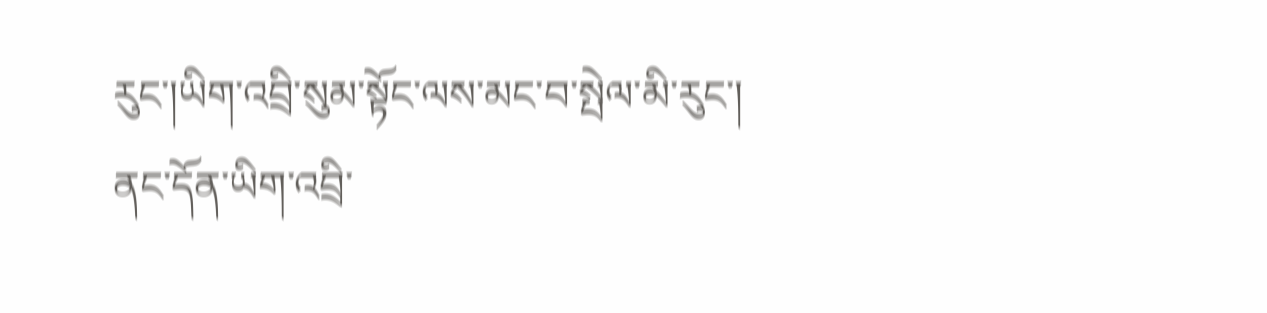རུང་།ཡིག་འབྲི་སུམ་སྟོང་ལས་མང་བ་སྤེལ་མི་རུང་།
ནང་དོན་ཡིག་འབྲི་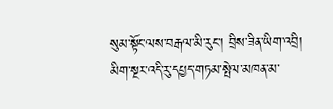སུམ་སྟོང་ལས་བརྒལ་མི་རུང་། བྲིས་ཟིན་ཡིག་འབྲི།
མིག་སྔར་འདི་རུ་དཔྱད་གཏམ་སྤེལ་མཁན་མ་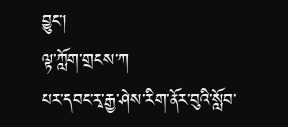བྱུང་།
ལྟ་ཀློག་གྲངས་ཀ
པར་དབང་རྭ་རྒྱ་ཤེས་རིག་ནོར་བུའི་སློབ་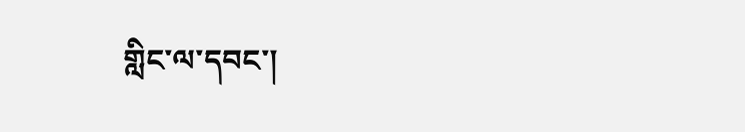གླིང་ལ་དབང་།